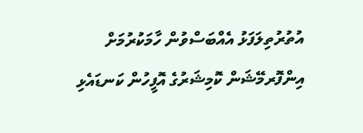އުތުރުތިލަފަޅު އެއްބަސްވުން ހާމަކުރުމަށް އިންފޮރމޭޝަން ކޮމިޝަރުގެ އޮފީހުން ކަނޑައެޅި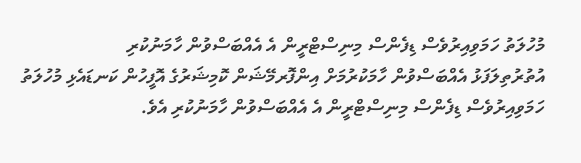މުހުލަތު ހަމަވިއިރުވެސް ޑިފެންސް މިނިސްޓްރީން އެ އެއްބަސްވުން ހާމަނުކުރި
އުތުރުތިލަފަޅު އެއްބަސްވުން ހާމަކުރުމަށް އިންފޮރމޭޝަން ކޮމިޝަރުގެ އޮފީހުން ކަނޑައެޅި މުހުލަތު ހަމަވިއިރުވެސް ޑިފެންސް މިނިސްޓްރީން އެ އެއްބަސްވުން ހާމަނުކުރި އެވެ.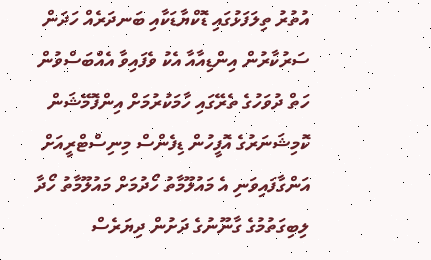އުތުރު ތިލަފަޅުގައި ޑޮކްޔާޑަކާއި ބަނދަރެއް ހަދަން ސަރުކާރުން އިންޑިއާއާ އެކު ވެފައިވާ އެއްބަސްވުން ހަތް ދުވަހުގެ ތެރޭގައި ހާމަކުރުމަށް އިންފޮމޭޝަން ކޮމިޝަނަރުގެ އޮފީހުން ޑިފެންސް މިނިސްޓްރީއަށް އަންގާފައިވަނި އެ މައުލޫމާތު ހޯދުމަށް މައުލޫމާތު ހޯދާ ލިބިގަތުމުގެ ގާނޫނުގެ ދަށުން ދިޔަރެސް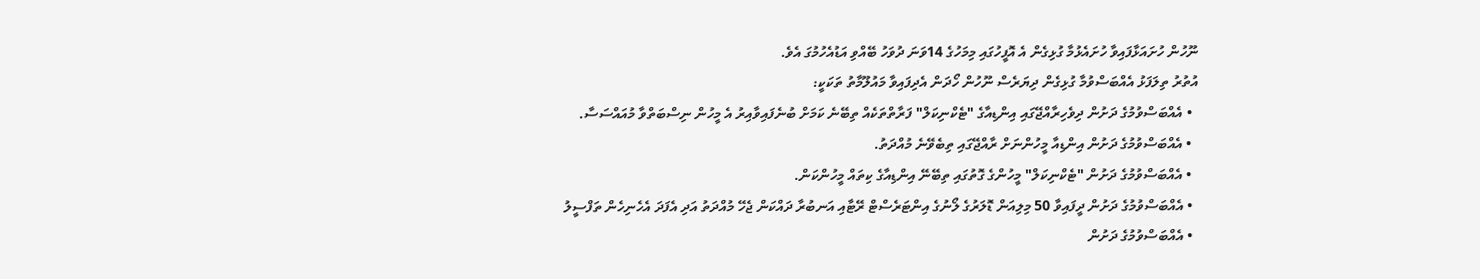ނޫހުން ހުށައަޅާފައިވާ ހުށައެޅުމާ ގުޅިގެން އެ އޮފީހުގައި މިމަހުގެ 14ވަނަ ދުވަހު ބޭއްވި އަޑުއެހުމުގަ އެވެ.
އުތުރު ތިލަފަޅު އެއްބަސްވުމާ ގުޅިގެން ދިޔަރެސް ނޫހުން ހޯދަން އެދިފައިވާ މައުލޫމާތު ތަކަކީ:
  • އެއްބަސްވުމުގެ ދަށުން ދިވެހިރާއްޖޭގައި އިންޑިއާގެ "ޓެކްނިކަލް" ފަރާތްތަކެއް ތިބޭނެ ކަމަށް ބުނެފައިވާއިރު އެ މީހުން ނިސްބަތްވާ މުއައްސަސާ.
  • އެއްބަސްވުމުގެ ދަށުން އިންޑިއާ މީހުންނަށް ރާއްޖޭގައި ތިބެވޭނެ މުއްދަތު.
  • އެއްބަސްވުމުގެ ދަށުން "ޓެކްނިކަލް" މީހުންގެ ގޮތުގައި ތިބޭނޭ އިންޑިއާގެ ކިތައް މީހުންކަން.
  • އެއްބަސްވުމުގެ ދަށުން ދީފައިވާ 50 މިލިއަން ޑޮލަރުގެ ލޯނުގެ އިންޓަރެސްޓް ރޭޓާއި އަނބުރާ ދައްކަން ޖެހޭ މުއްދަތު އަދި އެފަދަ އެހެނިހެން ތަފްސީލު
  • އެއްބަސްވުމުގެ ދަށުން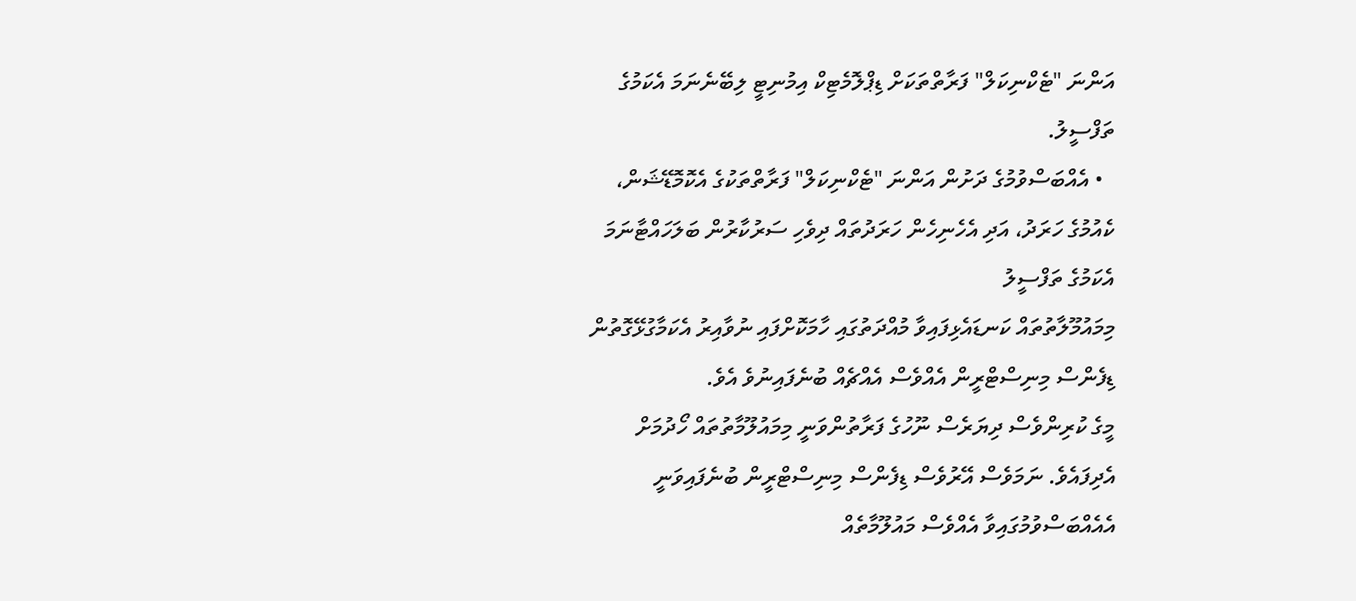އަންނަ "ޓެކްނިކަލް" ފަރާތްތަކަށް ޑިޕްލޮމެޓިކް އިމުނިޓީ ލިބޭނެނަމަ އެކަމުގެ ތަފްސީލު.
  • އެއްބަސްވުމުގެ ދަށުން އަންނަ "ޓެކްނިކަލް" ފަރާތްތަކުގެ އެކޮމޮޑޭޝަން، ކެއުމުގެ ހަރަދު، އަދި އެހެނިހެން ހަރަދުތައް ދިވެހި ސަރުކާރުން ބަލަހައްޓާނަމަ އެކަމުގެ ތަފްސީލު
މިމައުމޫލާތުތައް ކަނޑައެޅިފައިވާ މުއްދަތުގައި ހާމަކޮށްފައި ނުވާއިރު އެކަމާގުޅޭގޮތުން ޑިފެންސް މިނިސްޓްރީން އެއްވެސް އެއްޗެއް ބުނެފައިނުވެ އެވެ.
މީގެ ކުރިންވެސް ދިޔަރެސް ނޫހުގެ ފަރާތުންވަނީ މިމައުލޫމާތުތައް ހޯދުމަށް އެދިފައެވެ. ނަމަވެސް އޭރުވެސް ޑިފެންސް މިނިސްޓްރީން ބުނެފައިވަނީ އެއެއްބަސްވުމުގައިވާ އެއްވެސް މައުލޫމާތެއް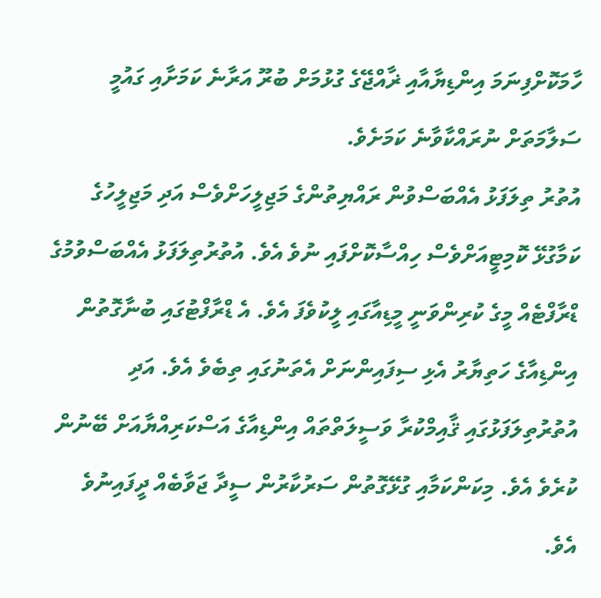ހާމަކޮށްފިނަމަ އިންޑިޔާއާއި ޜާއްޖޭގެ ގުޅުމަށް ބުރޫ އަރާނެ ކަމަށާއި ގައުމީ ސަލާމަތަށް ނުރައްކާވާނެ ކަމަށެވެ.
އުތުރު ތިލަފަޅު އެއްބަސްވުން ރައްޔިތުންގެ މަޖިލީހަށްވެސް އަދި މަޖިލީހުގެ ކަމާގުޅޭ ކޮމިޓީއަށްވެސް ހިއްސާކޮށްފައި ނުވެ އެވެ. އުތުރުތިލަފަޅު އެއްބަސްވުމުގެ ޑްރާފްޓެއް މީގެ ކުރިންވަނީ މީޑިއާގައި ލީކުވެފަ އެވެ. އެ ޑްރާފްޓުގައި ބުނާގޮތުން އިންޑިއާގެ ހަތިޔާރު އެޅި ސިފައިންނަށް އެތަނުގައި ތިބެވެ އެވެ. އަދި އުތުރުތިލަފަޅުގައި ޤާއިމްކުރާ ވަސީލަތްތައް އިންޑިއާގެ އަސްކަރިއްޔާއަށް ބޭނުން ކުރެވެ އެވެ. މިކަންކަމާއި ގުޅޭގޮތުން ސަރުކާރުން ސީދާ ޖަވާބެއް ދީފައިނުވެ އެވެ.